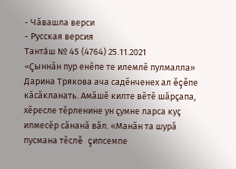- Чăвашла верси
- Русская версия
Тантӑш № 45 (4764) 25.11.2021
«Çыннăн пур енĕпе те илемлĕ пулмалла»
Дарина Трякова ача садĕнченех ал ĕçĕпе кăсăкланать. Амăшĕ килте вĕтĕ шăрçапа, хĕресле тĕрленине ун çумне ларса куç илмесĕр сăнанă вăл. «Манăн та шурă пусмана тĕслĕ çипсемпе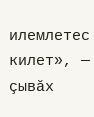илемлетес килет», — çывăх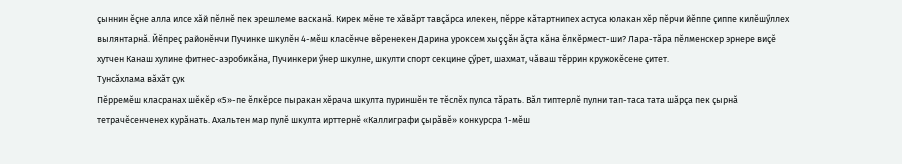çыннин ĕçне алла илсе хăй пĕлнĕ пек эрешлеме васканă. Кирек мĕне те хăвăрт тавçăрса илекен, пĕрре кăтартнипех астуса юлакан хĕр пĕрчи йĕппе çиппе килĕшӳллех вылянтарнă. Йĕпреç районĕнчи Пучинке шкулĕн 4-мĕш класĕнче вĕренекен Дарина уроксем хыççăн ăçта кăна ĕлкĕрмест-ши? Лара-тăра пĕлменскер эрнере виçĕ хутчен Канаш хулине фитнес-аэробикăна, Пучинкери ӳнер шкулне, шкулти спорт секцине çӳрет, шахмат, чăваш тĕррин кружокĕсене çитет.
Тунсăхлама вăхăт çук
Пĕрремĕш класранах шĕкĕр «5»-пе ĕлкĕрсе пыракан хĕрача шкулта пуриншĕн те тĕслĕх пулса тăрать. Вăл типтерлĕ пулни тап-таса тата шăрçа пек çырнă тетрачĕсенченех курăнать. Ахальтен мар пулĕ шкулта ирттернĕ «Каллиграфи çырăвĕ» конкурсра 1-мĕш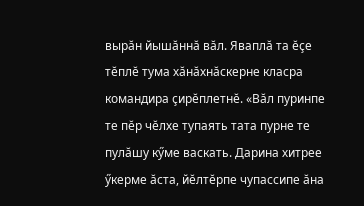вырăн йышăннă вăл. Яваплă та ĕçе тĕплĕ тума хăнăхнăскерне класра командира çирĕплетнĕ. «Вăл пуринпе те пĕр чĕлхе тупаять тата пурне те пулăшу кӳме васкать. Дарина хитрее ӳкерме ăста, йĕлтĕрпе чупассипе ăна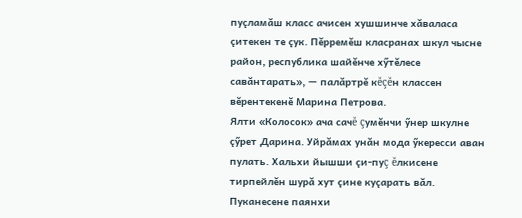пуçламăш класс ачисен хушшинче хăваласа çитекен те çук. Пĕрремĕш класранах шкул чысне район, республика шайĕнче хӳтĕлесе савăнтарать», — палăртрĕ кĕçĕн классен вĕрентекенĕ Марина Петрова.
Ялти «Колосок» ача сачĕ çумĕнчи ӳнер шкулне çӳрет Дарина. Уйрăмах унăн мода ӳкересси аван пулать. Хальхи йышши çи-пуç ĕлкисене тирпейлĕн шурă хут çине куçарать вăл. Пуканесене паянхи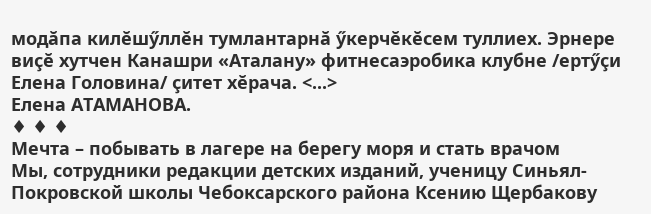модăпа килĕшӳллĕн тумлантарнă ӳкерчĕкĕсем туллиех. Эрнере виçĕ хутчен Канашри «Аталану» фитнесаэробика клубне /ертӳçи Елена Головина/ çитет хĕрача. <...>
Елена АТАМАНОВА.
♦ ♦ ♦
Мечта – побывать в лагере на берегу моря и стать врачом
Мы, сотрудники редакции детских изданий, ученицу Синьял-Покровской школы Чебоксарского района Ксению Щербакову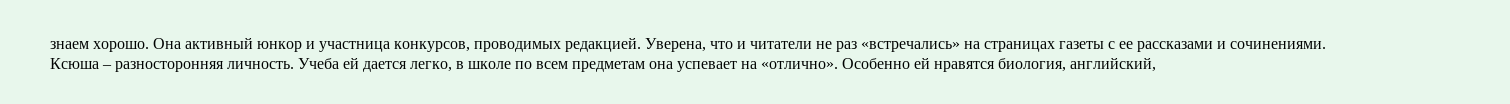знаем хорошо. Она активный юнкор и участница конкурсов, проводимых редакцией. Уверена, что и читатели не раз «встречались» на страницах газеты с ее рассказами и сочинениями.
Ксюша – разносторонняя личность. Учеба ей дается легко, в школе по всем предметам она успевает на «отлично». Особенно ей нравятся биология, английский,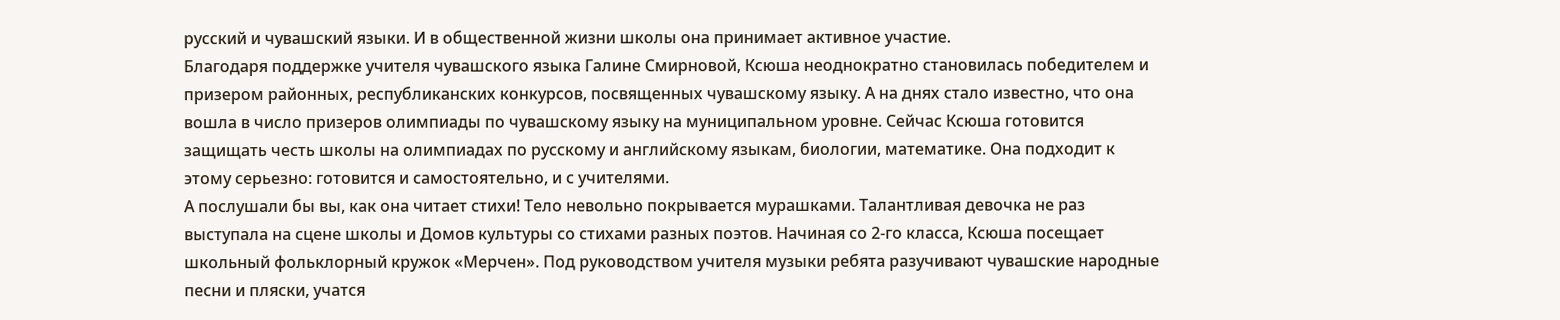русский и чувашский языки. И в общественной жизни школы она принимает активное участие.
Благодаря поддержке учителя чувашского языка Галине Смирновой, Ксюша неоднократно становилась победителем и призером районных, республиканских конкурсов, посвященных чувашскому языку. А на днях стало известно, что она вошла в число призеров олимпиады по чувашскому языку на муниципальном уровне. Сейчас Ксюша готовится защищать честь школы на олимпиадах по русскому и английскому языкам, биологии, математике. Она подходит к этому серьезно: готовится и самостоятельно, и с учителями.
А послушали бы вы, как она читает стихи! Тело невольно покрывается мурашками. Талантливая девочка не раз выступала на сцене школы и Домов культуры со стихами разных поэтов. Начиная со 2-го класса, Ксюша посещает школьный фольклорный кружок «Мерчен». Под руководством учителя музыки ребята разучивают чувашские народные песни и пляски, учатся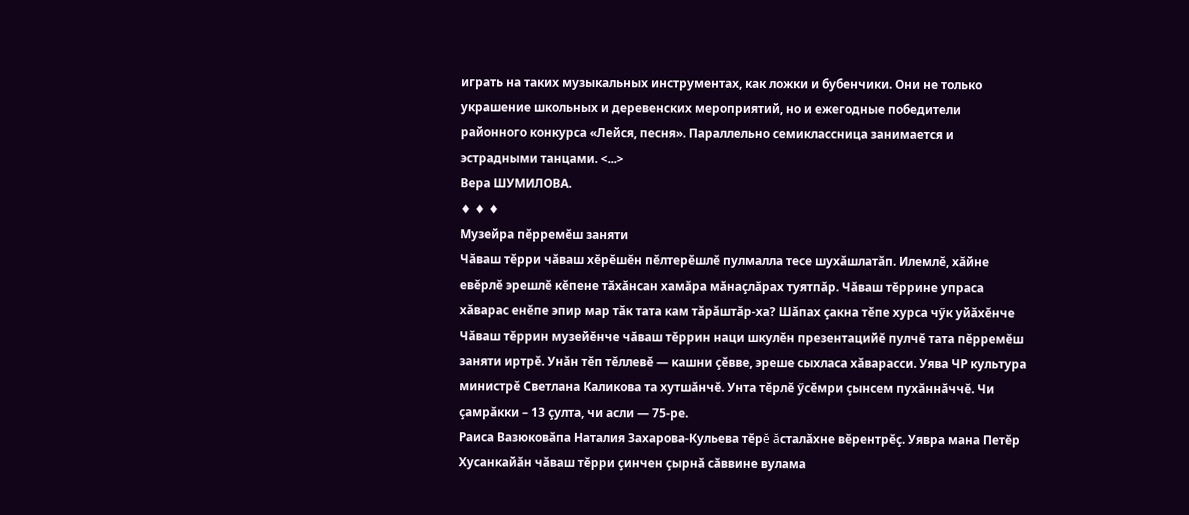играть на таких музыкальных инструментах, как ложки и бубенчики. Они не только украшение школьных и деревенских мероприятий, но и ежегодные победители районного конкурса «Лейся, песня». Параллельно семиклассница занимается и эстрадными танцами. <...>
Вера ШУМИЛОВА.
♦ ♦ ♦
Музейра пĕрремĕш заняти
Чăваш тĕрри чăваш хĕрĕшĕн пĕлтерĕшлĕ пулмалла тесе шухăшлатăп. Илемлĕ, хăйне евĕрлĕ эрешлĕ кĕпене тăхăнсан хамăра мăнаçлăрах туятпăр. Чăваш тĕррине упраса хăварас енĕпе эпир мар тăк тата кам тăрăштăр-ха? Шăпах çакна тĕпе хурса чӳк уйăхĕнче Чăваш тĕррин музейĕнче чăваш тĕррин наци шкулĕн презентацийĕ пулчĕ тата пĕрремĕш заняти иртрĕ. Унăн тĕп тĕллевĕ — кашни çĕвве, эреше сыхласа хăварасси. Уява ЧР культура министрĕ Светлана Каликова та хутшăнчĕ. Унта тĕрлĕ ӳсĕмри çынсем пухăннăччĕ. Чи çамрăкки – 13 çулта, чи асли — 75-ре.
Раиса Вазюковăпа Наталия Захарова-Кульева тĕрĕ ăсталăхне вĕрентрĕç. Уявра мана Петĕр Хусанкайăн чăваш тĕрри çинчен çырнă сăввине вулама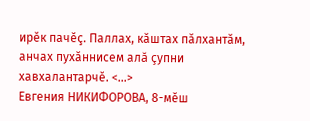ирĕк пачĕç. Паллах, кăштах пăлхантăм, анчах пухăннисем алă çупни хавхалантарчĕ. <...>
Евгения НИКИФОРОВА, 8-мĕш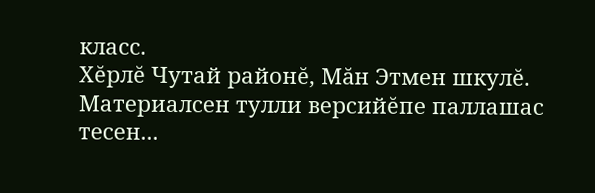класс.
Хĕрлĕ Чутай районĕ, Мăн Этмен шкулĕ.
Материалсен тулли версийĕпе паллашас тесен...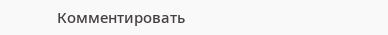Комментировать